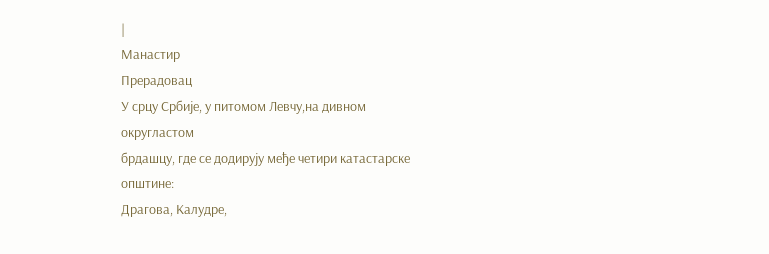|
Манастир
Прерадовац
У срцу Србије, у питомом Левчу,на дивном округластом
брдашцу, где се додирују међе четири катастарске општине:
Драгова, Калудре,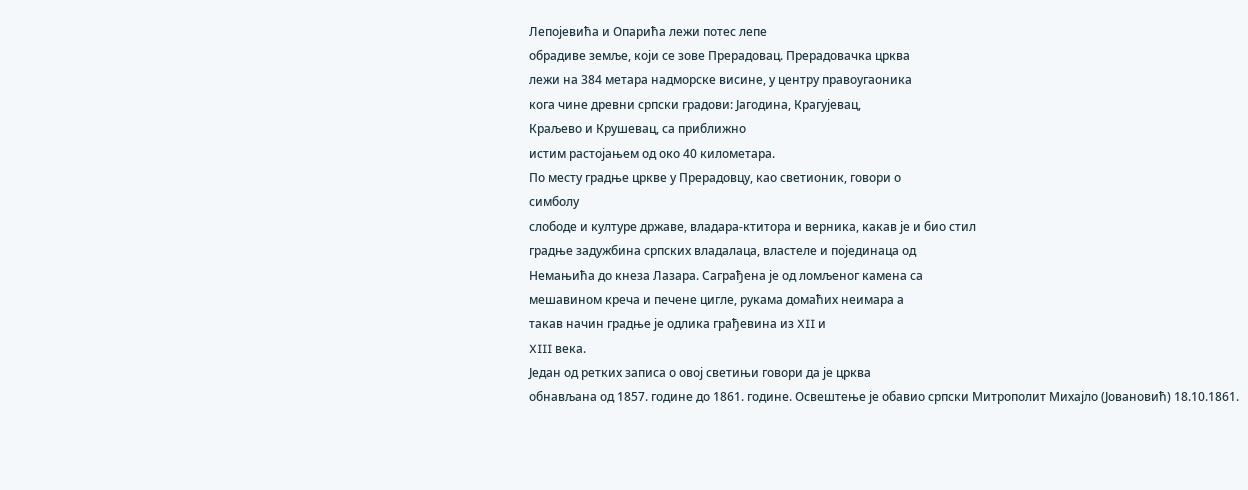Лепојевића и Опарића лежи потес лепе
обрадиве земље, који се зове Прерадовац. Прерадовачка црква
лежи на 384 метара надморске висине, у центру правоугаоника
кога чине древни српски градови: Јагодина, Крагујевац,
Краљево и Крушевац, са приближно
истим растојањем од око 40 километара.
По месту градње цркве у Прерадовцу, као светионик, говори о
симболу
слободе и културе државе, владара-ктитора и верника, какав је и био стил
градње задужбина српских владалаца, властеле и појединаца од
Немањића до кнеза Лазара. Саграђена је од ломљеног камена са
мешавином креча и печене цигле, рукама домаћих неимара а
такав начин градње је одлика грађевина из XII и
XIII века.
Један од ретких записа о овој светињи говори да је црква
обнављана од 1857. године до 1861. годинe. Освештење је обавио српски Митрополит Михајло (Јовановић) 18.10.1861.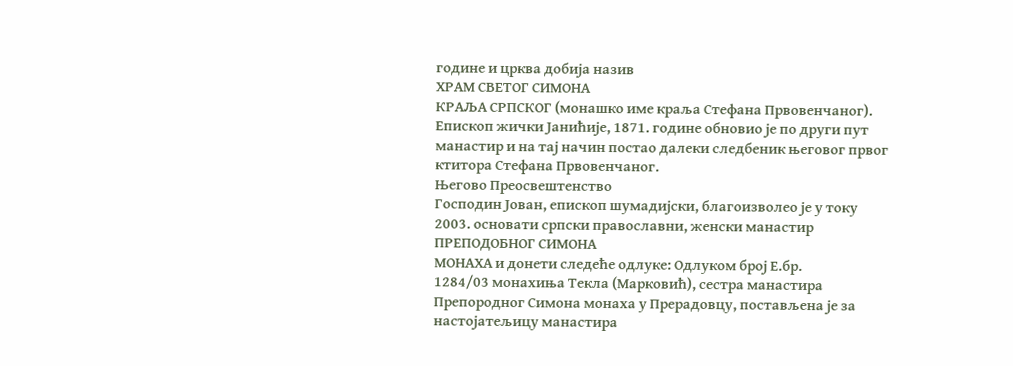године и црква добија назив
ХРАМ СВЕТОГ СИМОНА
КРАЉА СРПСКОГ (монашко име краља Стефана Првовенчаног).
Епископ жички Јанићије, 1871. године обновио је по други пут
манастир и на тај начин постао далеки следбеник његовог првог
ктитора Стефана Првовенчаног.
Његово Преосвештенство
Господин Јован, епископ шумадијски, благоизволео је у току
2003. основати српски православни, женски манастир
ПРЕПОДОБНОГ СИМОНА
МОНАХА и донети следеће одлуке: Одлуком број Е.бр.
1284/03 монахиња Текла (Марковић), сестра манастира
Препородног Симона монаха у Прерадовцу, постављена је за
настојатељицу манастира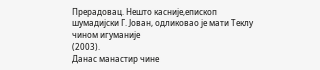Прерадовац. Нешто касније,епископ
шумадијски Г. Јован, одликовао је мати Теклу чином игуманије
(2003).
Данас манастир чине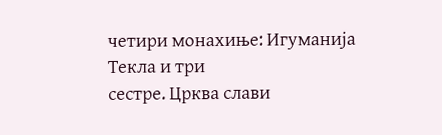четири монахиње: Игуманија Текла и три
сестре. Црква слави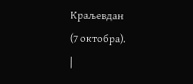Краљевдан
(7 октобра).
|